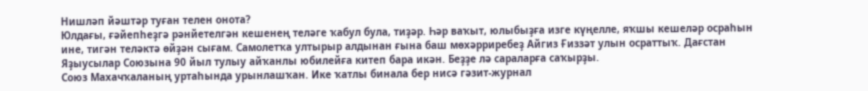Нишләп йәштәр туған телен онота?
Юлдағы, ғәйепһеҙгә рәнйетелгән кешенең теләге ҡабул була, тиҙәр. Һәр ваҡыт, юлыбыҙға изге күңелле, яҡшы кешеләр осраһын ине, тигән теләктә өйҙән сығам. Самолетҡа ултырыр алдынан ғына баш мөхәрриребеҙ Айгиз Ғиззәт улын осраттыҡ. Дағстан Яҙыусылар Союзына 90 йыл тулыу айҡанлы юбилейға китеп бара икән. Беҙҙе лә сараларға саҡырҙы.
Союз Махачҡаланың уртаһында урынлашҡан. Ике ҡатлы бинала бер нисә гәзит-журнал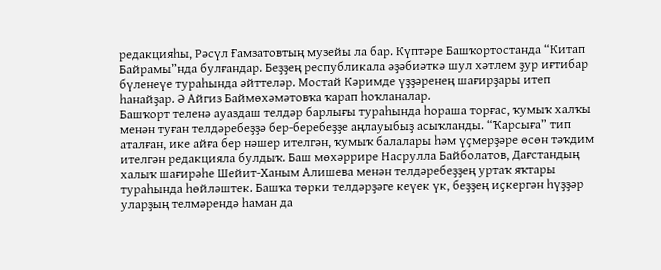редакцияһы, Рәсүл Ғамзатовтың музейы ла бар. Күптәре Башҡортостанда “Китап Байрамы”нда булғандар. Беҙҙең республикала әҙәбиәткә шул хәтлем ҙур иғтибар бүленеүе тураһында әйттеләр. Мостай Кәримде үҙҙәренең шағирҙары итеп һанайҙар. Ә Айгиз Баймөхәмәтовҡа ҡарап һоҡланалар.
Башҡорт теленә ауаздаш телдәр барлығы тураһында һораша торғас, ҡумыҡ халҡы менән туған телдәребеҙҙә бер-беребеҙҙе аңлауыбыҙ асыҡланды. “Ҡарсыға” тип аталған, ике айға бер нәшер ителгән, ҡумыҡ балалары һәм үҫмерҙәре өсөн тәҡдим ителгән редакцияла булдыҡ. Баш мөхәррире Насрулла Байболатов, Дағстандың халыҡ шағирәһе Шейит-Ханым Алишева менән телдәребеҙҙең уртаҡ яҡтары тураһында һөйләштек. Башҡа төрки телдәрҙәге кеүек үк, беҙҙең иҫкергән һүҙҙәр уларҙың телмәрендә һаман да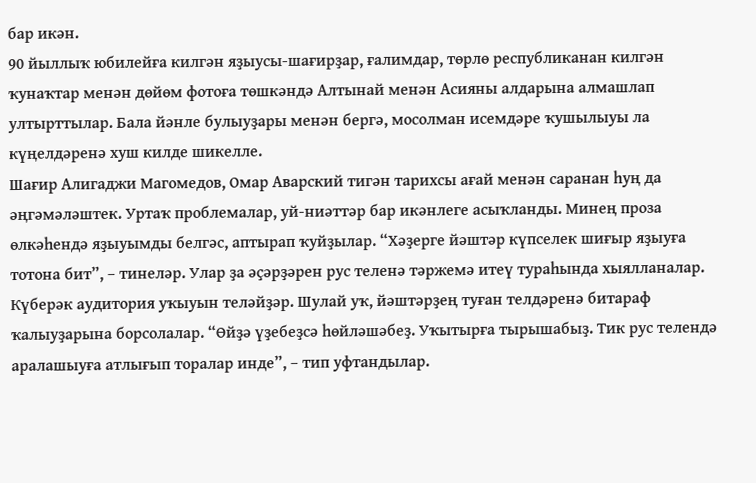бар икән.
90 йыллыҡ юбилейға килгән яҙыусы-шағирҙар, ғалимдар, төрлө республиканан килгән ҡунаҡтар менән дөйөм фотоға төшкәндә Алтынай менән Асияны алдарына алмашлап ултырттылар. Бала йәнле булыуҙары менән бергә, мосолман исемдәре ҡушылыуы ла күңелдәренә хуш килде шикелле.
Шағир Алигаджи Магомедов, Омар Аварский тигән тарихсы ағай менән саранан һуң да әңгәмәләштек. Уртаҡ проблемалар, уй-ниәттәр бар икәнлеге асыҡланды. Минең проза өлкәһендә яҙыуымды белгәс, аптырап ҡуйҙылар. “Хәҙерге йәштәр күпселек шиғыр яҙыуға тотона бит”, – тинеләр. Улар ҙа әҫәрҙәрен рус теленә тәржемә итеү тураһында хыялланалар. Күберәк аудитория уҡыуын теләйҙәр. Шулай уҡ, йәштәрҙең туған телдәренә битараф ҡалыуҙарына борсолалар. “Өйҙә үҙебеҙсә һөйләшәбеҙ. Уҡытырға тырышабыҙ. Тик рус телендә аралашыуға атлығып торалар инде”, – тип уфтандылар.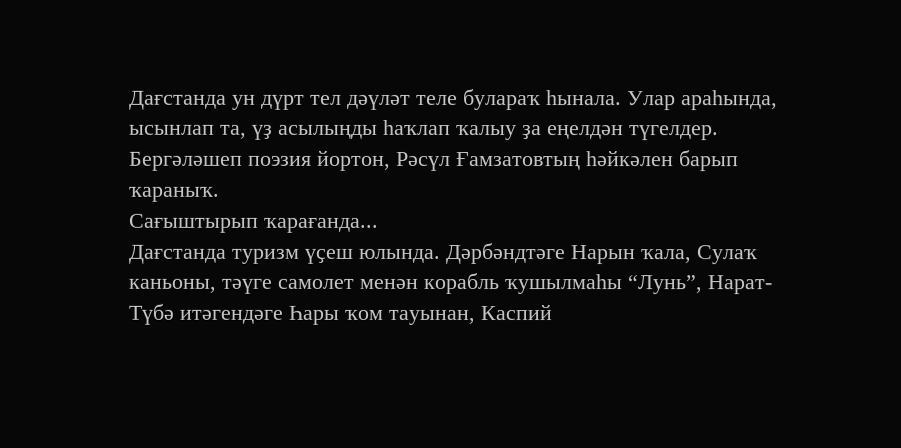Дағстанда ун дүрт тел дәүләт теле булараҡ һынала. Улар араһында, ысынлап та, үҙ асылыңды һаҡлап ҡалыу ҙа еңелдән түгелдер. Бергәләшеп поэзия йортон, Рәсүл Ғамзатовтың һәйкәлен барып ҡараныҡ.
Сағыштырып ҡарағанда...
Дағстанда туризм үҫеш юлында. Дәрбәндтәге Нарын ҡала, Сулаҡ каньоны, тәүге самолет менән корабль ҡушылмаһы “Лунь”, Нарат-Түбә итәгендәге Һары ҡом тауынан, Каспий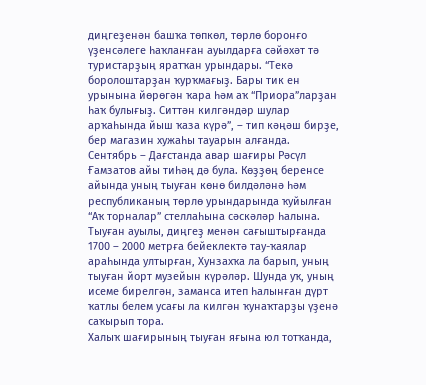диңгеҙенән башҡа төпкөл, төрлө боронғо үҙенсәлеге һаҡланған ауылдарға сәйәхәт тә туристарҙың яратҡан урындары. “Текә боролоштарҙан ҡурҡмағыҙ. Бары тик ен урынына йөрөгән ҡара һәм аҡ “Приора”ларҙан һаҡ булығыҙ. Ситтән килгәндәр шулар арҡаһында йыш ҡаза күрә”, – тип кәңәш бирҙе, бер магазин хужаһы тауарын алғанда.
Сентябрь – Дағстанда авар шағиры Рәсүл Ғамзатов айы тиһәң дә була. Көҙҙөң беренсе айында уның тыуған көнө билдәләнә һәм республиканың төрлө урындарында ҡуйылған “Аҡ торналар” стеллаһына сәскәләр һалына. Тыуған ауылы, диңгеҙ менән сағыштырғанда 1700 – 2000 метрға бейеклектә тау-ҡаялар араһында ултырған, Хунзахҡа ла барып, уның тыуған йорт музейын күрәләр. Шунда уҡ, уның исеме бирелгән, заманса итеп һалынған дүрт ҡатлы белем усағы ла килгән ҡунаҡтарҙы үҙенә саҡырып тора.
Халыҡ шағирының тыуған яғына юл тотҡанда,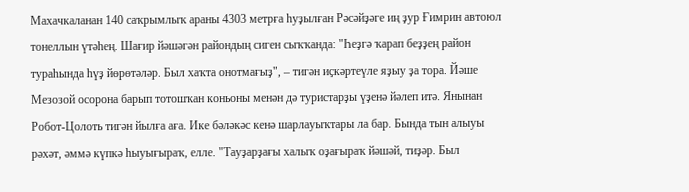Махачкаланан 140 саҡрымлыҡ араны 4303 метрға һуҙылған Рәсәйҙәге иң ҙур Ғимрин автоюл тонеллын үтәһең. Шағир йәшәгән райондың сиген сыҡҡанда: "Һеҙгә ҡарап беҙҙең район тураһында һүҙ йөрөтәләр. Был хаҡта онотмағыҙ", – тигән иҫкәртеүле яҙыу ҙа тора. Йәше Мезозой осорона барып тотошҡан коньоны менән дә туристарҙы үҙенә йәлеп итә. Янынан Робот-Цолоть тигән йылға аға. Ике бәләкәс кенә шарлауыҡтары ла бар. Бында тын алыуы рәхәт, әммә күпкә һыуығыраҡ, елле. "Тауҙарҙағы халыҡ оҙағыраҡ йәшәй, тиҙәр. Был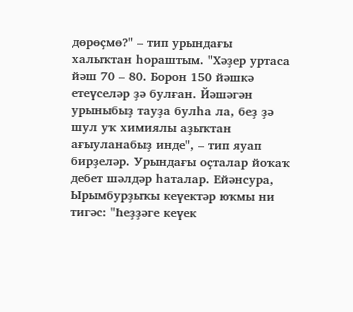дөрөҫмө?" – тип урындағы халыҡтан һораштым. "Хәҙер уртаса йәш 70 – 80. Борон 150 йәшкә етеүселәр ҙә булған. Йәшәгән урыныбыҙ тауҙа булһа ла, беҙ ҙә шул уҡ химиялы аҙыҡтан ағыуланабыҙ инде", – тип яуап бирҙеләр. Урындағы оҫталар йоҡаҡ дебет шәлдәр һаталар. Ейәнсура, Ырымбурҙыҡы кеүектәр юҡмы ни тигәс: "Һеҙҙәге кеүек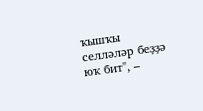ҡышҡы селләләр беҙҙә юҡ бит", –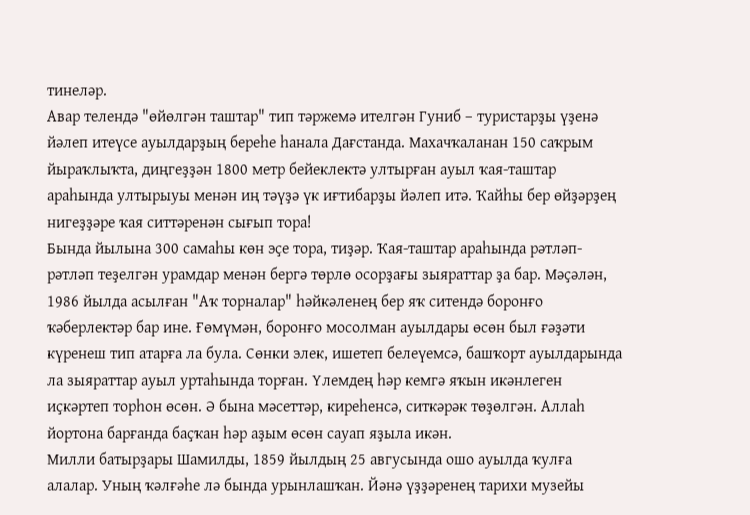тинеләр.
Авар телендә "өйөлгән таштар" тип тәржемә ителгән Гуниб – туристарҙы үҙенә йәлеп итеүсе ауылдарҙың береһе һанала Дағстанда. Махачҡаланан 150 саҡрым йыраҡлыҡта, диңгеҙҙән 1800 метр бейеклектә ултырған ауыл ҡая-таштар араһында ултырыуы менән иң тәүҙә үк иғтибарҙы йәлеп итә. Ҡайһы бер өйҙәрҙең нигеҙҙәре ҡая ситтәренән сығып тора!
Бында йылына 300 самаһы көн эҫе тора, тиҙәр. Ҡая-таштар араһында рәтләп-рәтләп теҙелгән урамдар менән бергә төрлө осорҙағы зыяраттар ҙа бар. Мәҫәлән, 1986 йылда асылған "Аҡ торналар" һәйкәленең бер яҡ ситендә боронғо ҡәберлектәр бар ине. Ғөмүмән, боронғо мосолман ауылдары өсөн был ғәҙәти күренеш тип атарға ла була. Сөнки элек, ишетеп белеүемсә, башҡорт ауылдарында ла зыяраттар ауыл уртаһында торған. Үлемдең һәр кемгә яҡын икәнлеген иҫкәртеп торһон өсөн. Ә бына мәсеттәр, киреһенсә, ситкәрәк төҙөлгән. Аллаһ йортона барғанда баҫҡан һәр аҙым өсөн сауап яҙыла икән.
Милли батырҙары Шамилды, 1859 йылдың 25 авгусында ошо ауылда ҡулға алалар. Уның ҡәлғәһе лә бында урынлашҡан. Йәнә үҙҙәренең тарихи музейы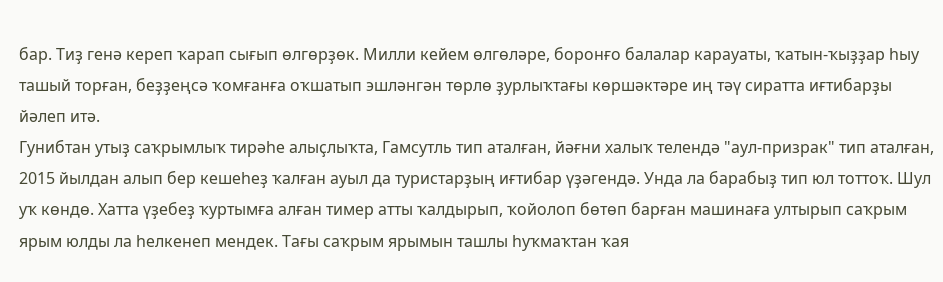бар. Тиҙ генә кереп ҡарап сығып өлгөрҙөк. Милли кейем өлгөләре, боронғо балалар карауаты, ҡатын-ҡыҙҙар һыу ташый торған, беҙҙеңсә ҡомғанға оҡшатып эшләнгән төрлө ҙурлыҡтағы көршәктәре иң тәү сиратта иғтибарҙы йәлеп итә.
Гунибтан утыҙ саҡрымлыҡ тирәһе алыҫлыҡта, Гамсутль тип аталған, йәғни халыҡ телендә "аул-призрак" тип аталған, 2015 йылдан алып бер кешеһеҙ ҡалған ауыл да туристарҙың иғтибар үҙәгендә. Унда ла барабыҙ тип юл тоттоҡ. Шул уҡ көндө. Хатта үҙебеҙ ҡуртымға алған тимер атты ҡалдырып, ҡойолоп бөтөп барған машинаға ултырып саҡрым ярым юлды ла һелкенеп мендек. Тағы саҡрым ярымын ташлы һуҡмаҡтан ҡая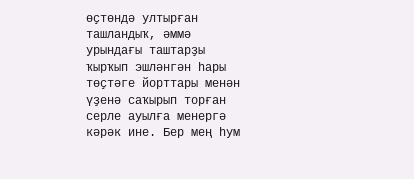өҫтөндә ултырған ташландыҡ, әммә урындағы таштарҙы ҡырҡып эшләнгән һары төҫтәге йорттары менән үҙенә саҡырып торған серле ауылға менергә кәрәк ине. Бер мең һум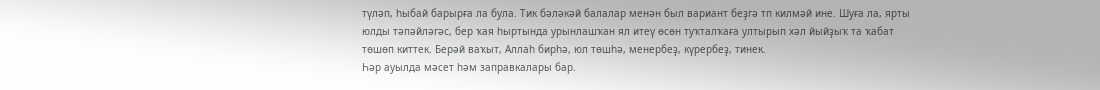түләп, һыбай барырға ла була. Тик бәләкәй балалар менән был вариант беҙгә тп килмәй ине. Шуға ла, ярты юлды тәпәйләгәс, бер ҡая һыртында урынлашҡан ял итеү өсөн туҡталҡаға ултырып хәл йыйҙыҡ та ҡабат төшөп киттек. Берәй ваҡыт, Аллаһ бирһә, юл төшһә, менербеҙ, күрербеҙ, тинек.
Һәр ауылда мәсет һәм заправкалары бар.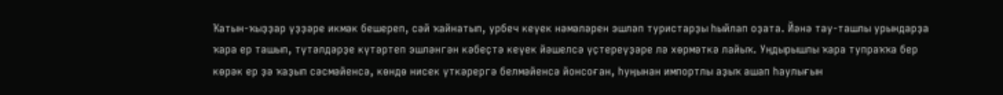Ҡатын-ҡыҙҙар үҙҙәре икмәк бешереп, сәй ҡайнатып, урбеч кеүек нәмәләрен эшләп туристарҙы һыйлап оҙата. Йәнә тау-ташлы урындарҙа ҡара ер ташып, түтәлдәрҙе күтәртеп эшләнгән кәбеҫтә кеүек йәшелсә үҫтереүҙәре лә хөрмәткә лайыҡ. Уңдырышлы ҡара тупраҡҡа бер көрәк ер ҙә ҡаҙып сәсмәйенсә, көндө нисек үткәрергә белмәйенсә йонсоған, һуңынан импортлы аҙыҡ ашап һаулығын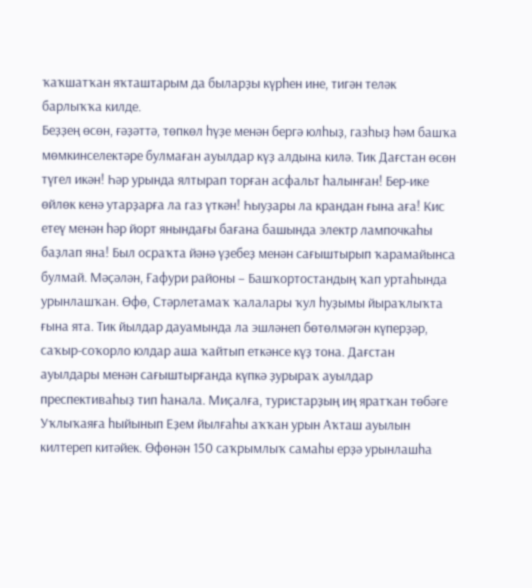ҡаҡшатҡан яҡташтарым да быларҙы күрһен ине, тигән теләк барлыҡҡа килде.
Беҙҙең өсөн, ғәҙәттә, төпкөл һүҙе менән бергә юлһыҙ, газһыҙ һәм башҡа мөмкинселектәре булмаған ауылдар күҙ алдына килә. Тик Дағстан өсөн түгел икән! Һәр урында ялтырап торған асфальт һалынған! Бер-ике өйлөк кенә утарҙарға ла газ үткән! Һыуҙары ла крандан ғына аға! Кис етеү менән һәр йорт янындағы бағана башында электр лампочкаһы баҙлап яна! Был осраҡта йәнә үҙебеҙ менән сағыштырып ҡарамайынса булмай. Мәҫәлән, Ғафури районы – Башҡортостандың ҡап уртаһында урынлашҡан. Өфө, Стәрлетамаҡ ҡалалары ҡул һуҙымы йыраҡлыҡта ғына ята. Тик йылдар дауамында ла эшләнеп бөтөлмәгән күперҙәр, саҡыр-соҡорло юлдар аша ҡайтып еткәнсе күҙ тона. Дағстан ауылдары менән сағыштырғанда күпкә ҙурыраҡ ауылдар преспективаһыҙ тип һанала. Миҫалға, туристарҙың иң яратҡан төбәге Уҡлыҡаяға һыйынып Еҙем йылғаһы аҡҡан урын Аҡташ ауылын килтереп китәйек. Өфөнән 150 саҡрымлыҡ самаһы ерҙә урынлашһа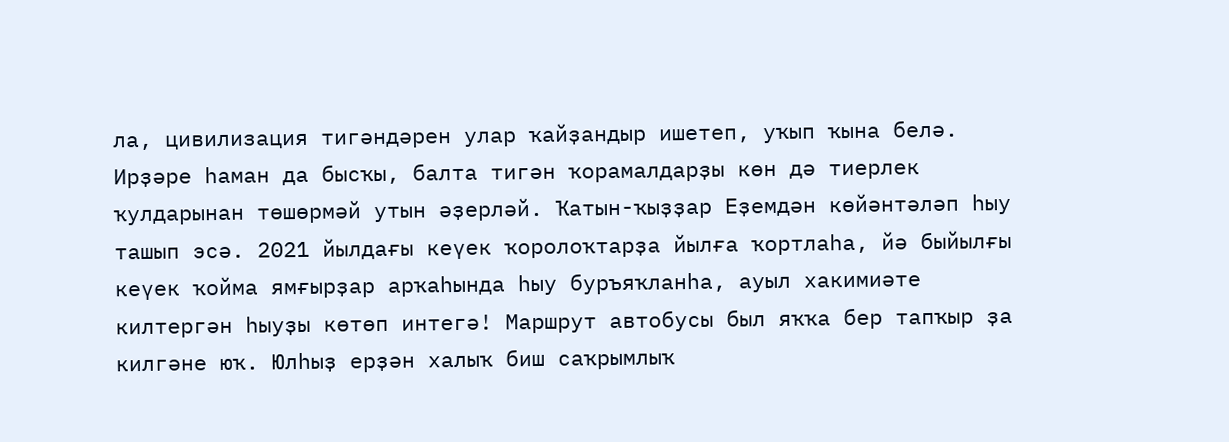ла, цивилизация тигәндәрен улар ҡайҙандыр ишетеп, уҡып ҡына белә. Ирҙәре һаман да бысҡы, балта тигән ҡорамалдарҙы көн дә тиерлек ҡулдарынан төшөрмәй утын әҙерләй. Ҡатын-ҡыҙҙар Еҙемдән көйәнтәләп һыу ташып эсә. 2021 йылдағы кеүек ҡоролоҡтарҙа йылға ҡортлаһа, йә быйылғы кеүек ҡойма ямғырҙар арҡаһында һыу буръяҡланһа, ауыл хакимиәте килтергән һыуҙы көтөп интегә! Маршрут автобусы был яҡҡа бер тапҡыр ҙа килгәне юҡ. Юлһыҙ ерҙән халыҡ биш саҡрымлыҡ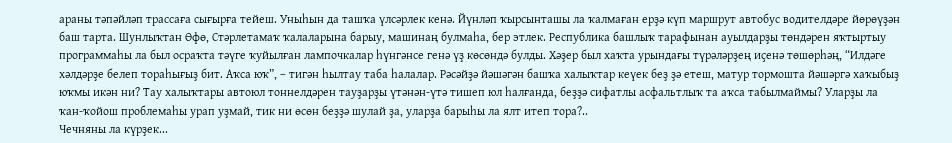араны тәпәйләп трассаға сығырға тейеш. Уныһын да ташҡа үлсәрлек кенә. Йүнләп ҡырсынташы ла ҡалмаған ерҙә күп маршрут автобус водителдәре йөрөүҙән баш тарта. Шунлыҡтан Өфө, Стәрлетамаҡ ҡалаларына барыу, машинаң булмаһа, бер этлек. Республика башлыҡ тарафынан ауылдарҙы төндәрен яҡтыртыу программаһы ла был осраҡта тәүге ҡуйылған лампочкалар һүнгәнсе генә үҙ көсөндә булды. Хәҙер был хаҡта урындағы түрәләрҙең иҫенә төшөрһәң, “Илдәге хәлдәрҙе белеп тораһығыҙ бит. Аҡса юҡ”, – тигән һылтау таба һалалар. Рәсәйҙә йәшәгән башҡа халыҡтар кеүек беҙ ҙә етеш, матур тормошта йәшәргә хаҡыбыҙ юҡмы икән ни? Тау халыҡтары автоюл тоннелдәрен тауҙарҙы үтәнән-үтә тишеп юл һалғанда, беҙҙә сифатлы асфальтлыҡ та аҡса табылмаймы? Уларҙы ла ҡан-ҡойош проблемаһы урап уҙмай, тик ни өсөн беҙҙә шулай ҙа, уларҙа барыһы ла ялт итеп тора?..
Чечняны ла күрҙек...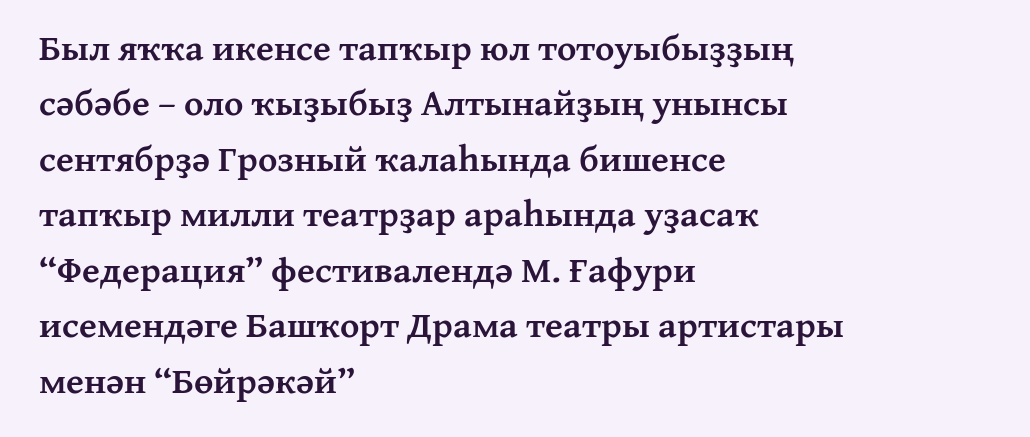Был яҡҡа икенсе тапҡыр юл тотоуыбыҙҙың сәбәбе – оло ҡыҙыбыҙ Алтынайҙың унынсы сентябрҙә Грозный ҡалаһында бишенсе тапҡыр милли театрҙар араһында уҙасаҡ “Федерация” фестивалендә М. Ғафури исемендәге Башҡорт Драма театры артистары менән “Бөйрәкәй”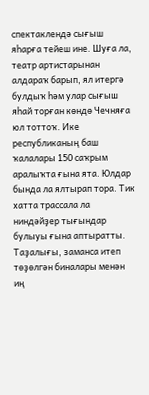спектаклендә сығыш яһарға тейеш ине. Шуға ла, театр артистарынан алдараҡ барып, ял итергә булдыҡ һәм улар сығыш яһай торған көндө Чечняға юл тоттоҡ. Ике республиканың баш ҡалалары 150 саҡрым аралыҡта ғына ята. Юлдар бында ла ялтырап тора. Тик хатта трассала ла ниндәйҙер тығындар булыуы ғына аптыратты.
Таҙалығы, заманса итеп төҙөлгән биналары менән иң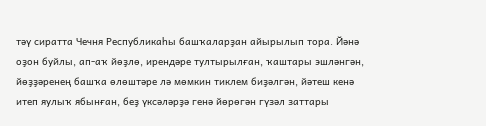тәү сиратта Чечня Республикаһы башҡаларҙан айырылып тора. Йәнә оҙон буйлы, ап-аҡ йөҙлө, ирендәре тултырылған, ҡаштары эшләнгән, йөҙҙәренең башҡа өлөштәре лә мөмкин тиклем биҙәлгән, йәтеш кенә итеп яулыҡ ябынған, беҙ үксәләрҙә генә йөрөгән гүзәл заттары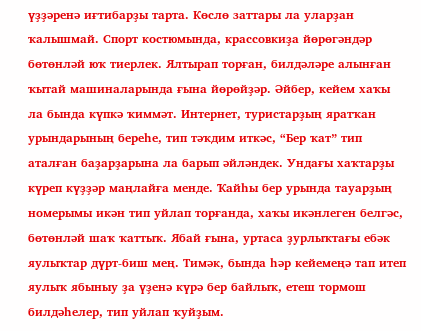үҙҙәренә иғтибарҙы тарта. Көслө заттары ла уларҙан ҡалышмай. Спорт костюмында, крассовкиҙа йөрөгәндәр бөтөнләй юҡ тиерлек. Ялтырап торған, билдәләре алынған ҡытай машиналарында ғына йөрөйҙәр. Әйбер, кейем хаҡы ла бында күпкә ҡиммәт. Интернет, туристарҙың яратҡан урындарының береһе, тип тәҡдим иткәс, “Бер ҡат” тип аталған баҙарҙарына ла барып әйләндек. Ундағы хаҡтарҙы күреп күҙҙәр маңлайға менде. Ҡайһы бер урында тауарҙың номерымы икән тип уйлап торғанда, хаҡы икәнлеген белгәс, бөтөнләй шаҡ ҡаттыҡ. Ябай ғына, уртаса ҙурлыҡтағы ебәк яулыҡтар дүрт-биш мең. Тимәк, бында һәр кейемеңә тап итеп яулыҡ ябыныу ҙа үҙенә күрә бер байлыҡ, етеш тормош билдәһелер, тип уйлап ҡуйҙым.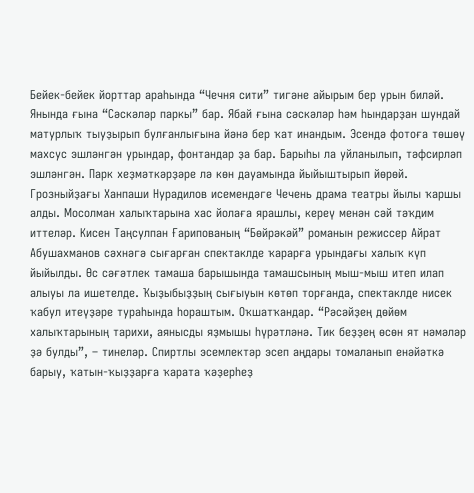Бейек-бейек йорттар араһында “Чечня сити” тигәне айырым бер урын биләй. Янында ғына “Сәскәләр паркы” бар. Ябай ғына сәскәләр һәм һындарҙан шундай матурлыҡ тыуҙырып булғанлығына йәнә бер ҡат инандым. Эсендә фотоға төшөү махсус эшләнгән урындар, фонтандар ҙа бар. Барыһы ла уйланылып, тәфсирләп эшләнгән. Парк хеҙмәткәрҙәре лә көн дауамында йыйыштырып йөрөй.
Грозныйҙағы Ханпаши Нурадилов исемендәге Чечень драма театры йылы ҡаршы алды. Мосолман халыҡтарына хас йолаға ярашлы, кереү менән сәй тәҡдим иттеләр. Кисен Таңсулпан Ғарипованың “Бөйрәкәй” романын режиссер Айрат Абушахманов сәхнәгә сығарған спектаклде ҡарарға урындағы халыҡ күп йыйылды. Өс сәғәтлек тамаша барышында тамашсының мыш-мыш итеп илап алыуы ла ишетелде. Ҡыҙыбыҙҙың сығыуын көтөп торғанда, спектаклде нисек ҡабул итеүҙәре тураһында һораштым. Оҡшатҡандар. “Рәсәйҙең дөйөм халыҡтарының тарихи, аянысды яҙмышы һүрәтләнә. Тик беҙҙең өсөн ят нәмәләр ҙә булды”, – тинеләр. Спиртлы эсемлектәр эсеп аңдары томаланып енәйәткә барыу, ҡатын-ҡыҙҙарға ҡарата ҡәҙерһеҙ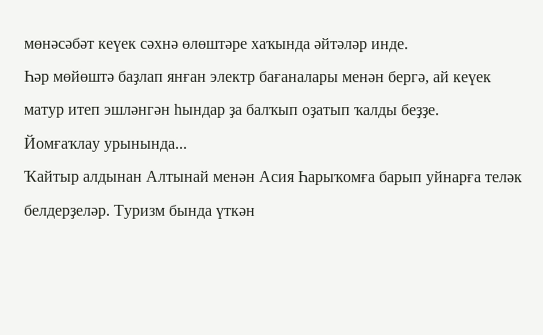мөнәсәбәт кеүек сәхнә өлөштәре хаҡында әйтәләр инде.
Һәр мөйөштә баҙлап янған электр бағаналары менән бергә, ай кеүек матур итеп эшләнгән һындар ҙа балҡып оҙатып ҡалды беҙҙе.
Йомғаҡлау урынында...
Ҡайтыр алдынан Алтынай менән Асия Һарыҡомға барып уйнарға теләк белдерҙеләр. Туризм бында үткән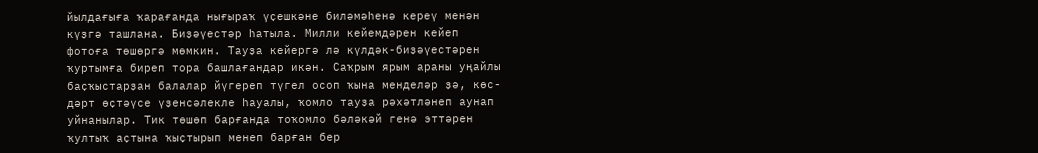йылдағыға ҡарағанда нығыраҡ үҫешкәне биләмәһенә кереү менән күҙгә ташлана. Биҙәүестәр һатыла. Милли кейемдәрен кейеп фотоға төшөргә мөмкин. Тауҙа кейергә лә күлдәк-биҙәүестәрен ҡуртымға биреп тора башлағандар икән. Саҡрым ярым араны уңайлы баҫҡыстарҙан балалар йүгереп түгел осоп ҡына менделәр ҙә, көс-дәрт өҫтәүсе үҙенсәлекле һауалы, ҡомло тауҙа рәхәтләнеп аунап уйнанылар. Тик төшөп барғанда тоҡомло бәләкәй генә эттәрен ҡултыҡ аҫтына ҡыҫтырып менеп барған бер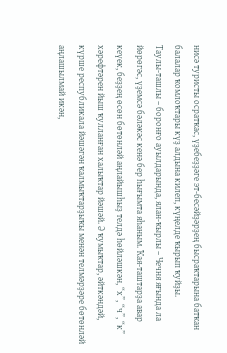нисә туристы осратҡас, үҙебеҙҙәге эт-бесәйҙәрҙең бысраҡтарына батҡан балалар ҡомлоҡтары күҙ алдына килеп, күңелде ҡырып ҡуйҙы.
Таулы-ташлы – боронғо ауылдарында, ялан-ҡырлы – Чечня яғында ла йөрөгәс, үҙемсә бәләкәс кенә бер һығымта яһаным. Ҡая-таштарҙа авар кеүек, беҙҙең өсөн бөтөнләй аңлайышһыҙ телдә һөйләшкән, “х”, “ч”, “к” хәрефтәрен йыш ҡулланған халыҡтар йәшәй. Ә ҡумыҡтар, әйткәндәй, күрше республикала йәшәгән ҡалмыҡтарҙыҡы менән телмәрҙәре бөтөнләй аңлашылмай икән,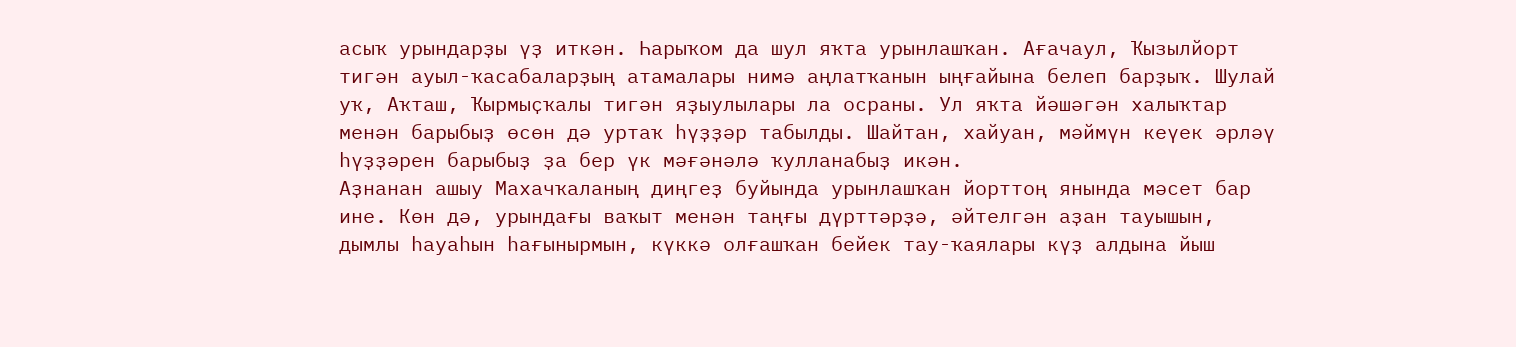асыҡ урындарҙы үҙ иткән. Һарыҡом да шул яҡта урынлашҡан. Ағачаул, Ҡызылйорт тигән ауыл-ҡасабаларҙың атамалары нимә аңлатҡанын ыңғайына белеп барҙыҡ. Шулай уҡ, Аҡташ, Ҡырмыҫҡалы тигән яҙыулылары ла осраны. Ул яҡта йәшәгән халыҡтар менән барыбыҙ өсөн дә уртаҡ һүҙҙәр табылды. Шайтан, хайуан, мәймүн кеүек әрләү һүҙҙәрен барыбыҙ ҙа бер үк мәғәнәлә ҡулланабыҙ икән.
Аҙнанан ашыу Махачҡаланың диңгеҙ буйында урынлашҡан йорттоң янында мәсет бар ине. Көн дә, урындағы ваҡыт менән таңғы дүрттәрҙә, әйтелгән аҙан тауышын, дымлы һауаһын һағынырмын, күккә олғашҡан бейек тау-ҡаялары күҙ алдына йыш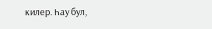килер. Һау бул,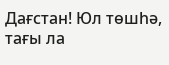Дағстан! Юл төшһә, тағы ла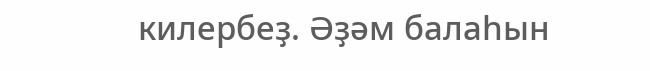килербеҙ. Әҙәм балаһын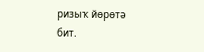ризыҡ йөрөтә бит.